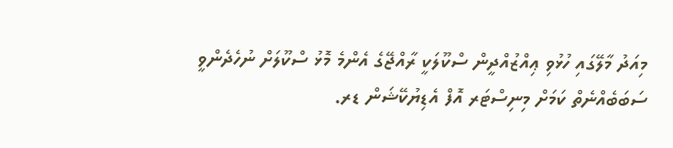މިއަދު މާލޭގައި ހުޅުވި ޢިއްޒުއްދީން ސްކޫލަކީ ރާއްޖޭގެ އެންމެ މޮޅު ސްކޫލަށް ނުހެދެންވީ ސަބަބެއްނެތް ކަމަށް މިނިސްޓަރ އޮފް އެޑިޔުކޭޝަން ޑރ.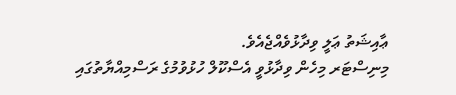ޢާއިޝަތު ޢަލީ ވިދާޅުވެއްޖެއެވެ.
މިނިސްޓަރ މިހެން ވިދާޅުވީ އެސްކޫލް ހުޅުވުމުގެ ރަސްމިއްޔާތުގައި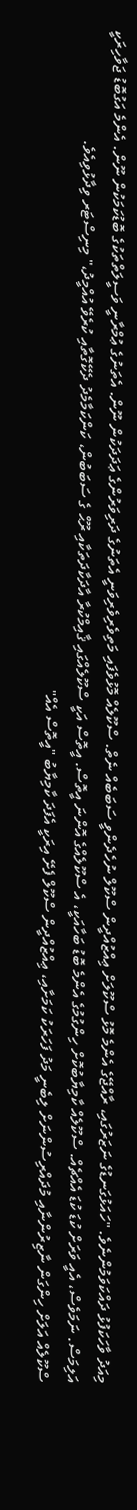މިއަދު ވާހަކަފުޅު ދައްކަވަމުންނެވެ. "ހައަޅުގަނޑުގެ ނަޒަރުގައި، ރާއްޖޭގެ އެންމެ މޮޅު ސްކޫލަށް ޢިއްޒުއްދީން ސްކޫލް ނުހެދެންވީ ސަބަބެއް ނެތް. ސްކޫލެއް މޮޅުވެފައި މަތިވެރިވެރިވަނީ އެތަނުގެ ދަރިވަރުންގެ ޢަދަދަކުން ނޫން. އެތަނުގެ ޢުމްރާނީ ވަސީލަތްތަކުގެ ބޮޑުކަމަކުން ނޫން. އެންމެ އަގުބޮޑު ޖަވާހިރަކީ އަލިމަސް. ނަމަވެސް، އެއީ ވަރަށް ކުޑަ ކުޑަ އެއްޗެއް. ސްކޫލެއް ކާމިޔާބުކޮށް ހިންގުމުގެ އެންމެ ބޮޑު ބަހާއަކީ، އެ ސްކޫލެއްގެ އޮންނަ އީތޮސް. އީތޮސް އަކީ ސްކޫލެއްގައި ޤާއިމްކުރާ އާދަކާދަތަކާއި ރޫޙް ގެ ސަބަބުން، ކަންކަމާމެދު ދެކޭގޮތާއި ކުރެވޭ އުއްމީދު،" މިނިސްޓަރ ވިދާޅުވިއެވެ.
ސްކޫލެއް އަލަށް ހިންގަން ނާޒިރުންނާއި މުދައްރިސުންނަށް ލިބެނީ މަދު ފަހަރަކު ކަމަށާއި، ޢިއްޒުއްދީން ސްކޫލް ފެށޭ އިރަކީ އެފަދަ ކާމިޔާބު "އީތޮސް އެއް"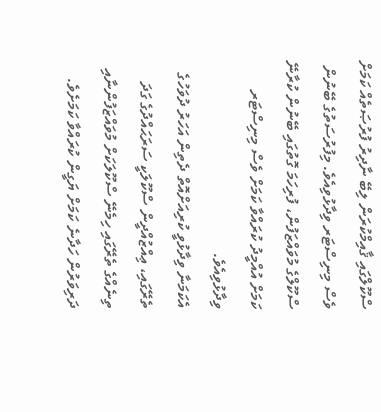ސްކޫލްގައި ޤާއިމްކުރަން ލިބޭ ނާދިރު ފުރުޞަތެއް ކަމަށް ވެސް މިނިސްޓަރ ވިދާޅުވިއެވެ. މިފުރުސަތުގެ ބޭނުން ސްކޫލްގެ މުވައްޒަފުން، ފުރިހަމަ ގޮތުގައި ބޭނުން ކުރާނޭ ކަމަށް އުއްމީދު ކުރައްވާ ކަމަށް ވެސް މިނިސްޓަރ ވިދާޅުވިއެވެ.
އެކަމަނާ ވިދާޅުވީ ކުރިއަށްއޮތް ދެތިން އަހަރު ދުވަހުގެ ތެރޭގައި، ޢިއްޒުއްދީން ސްކޫލަކީ ސަރަޙައްދުގެ ގަދަ ތިނެއްގެ ތެރޭގައި ހިމެނޭ ސްކޫލަކަށް މުވައްޒަފުންނާއި ދަރިވަރުން ހަދާނެ ކަމަށް ޔަގީން ކުރައްވާ ކަމަށެވެ.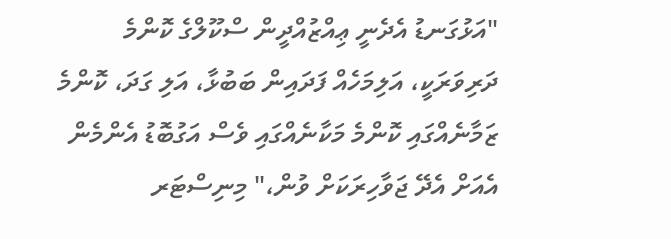"އަޅުގަނޑު އެދެނީ ޢިއްޒުއްދީން ސްކޫލްގެ ކޮންމެ ދަރިވަރަކީ، އަލިމަހެއް ފަދައިން ބަބުޅާ، އަލި ގަދަ، ކޮންމެ ޒަމާނެއްގައި ކޮންމެ މަކާނެއްގައި ވެސް އަގުބޮޑު އެންމެން އެއަށް އެދޭ ޖަވާހިރަކަށް ވުން،" މިނިސްޓަރ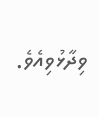ވިދާޅުވިއެވެ.